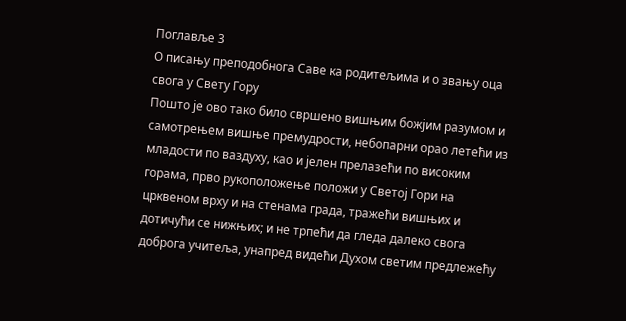Поглавље 3
О писању преподобнога Саве ка родитељима и о звању оца свога у Свету Гору
Пошто је ово тако било свршено вишњим божјим разумом и самотрењем вишње премудрости, небопарни орао летећи из младости по ваздуху, као и јелен прелазећи по високим горама, прво рукоположење положи у Светој Гори на црквеном врху и на стенама града, тражећи вишњих и дотичући се нижњих; и не трпећи да гледа далеко свога доброга учитеља, унапред видећи Духом светим предлежећу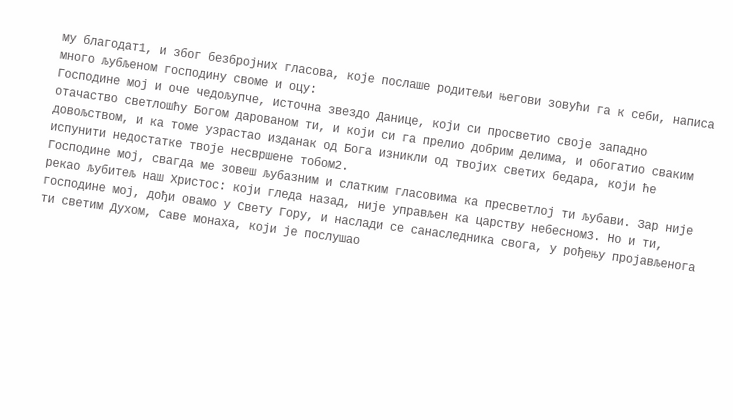му благодат1, и због безбројних гласова, које послаше родитељи његови зовући га к себи, написа много љубљеном господину своме и оцу:
Господине мој и оче чедољупче, источна звездо Данице, који си просветио своје западно отачаство светлошћу Богом дарованом ти, и који си га прелио добрим делима, и обогатио сваким довољством, и ка томе узрастао изданак од Бога изникли од твојих светих бедара, који ће испунити недостатке твоје несвршене тобом2.
Господине мој, свагда ме зовеш љубазним и слатким гласовима ка пресветлој ти љубави. Зар није рекао љубитељ наш Христос: који гледа назад, није управљен ка царству небесном3. Но и ти, господине мој, дођи овамо у Свету Гору, и наслади се санаследника свога, у рођењу пројављенога ти светим Духом, Саве монаха, који је послушао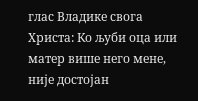глас Владике свога Христа: Ко љуби оца или матер више него мене, није достојан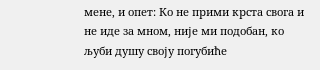мене, и опет: Ко не прими крста свога и не иде за мном, није ми подобан, ко љуби душу своју погубиће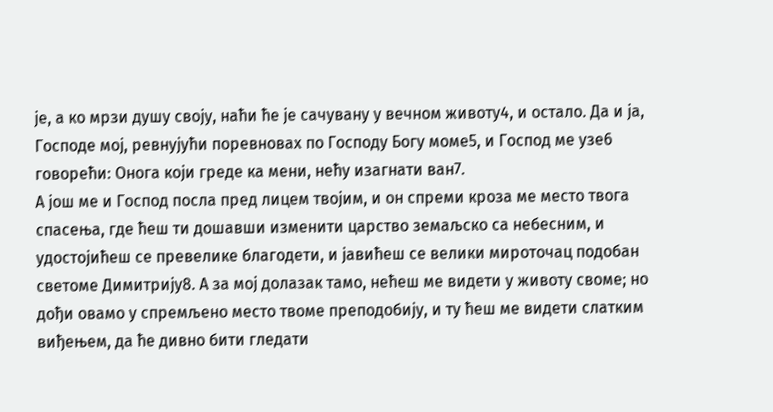је, а ко мрзи душу своју, наћи ће је сачувану у вечном животу4, и остало. Да и ја, Господе мој, ревнујући поревновах по Господу Богу моме5, и Господ ме узе6 говорећи: Онога који греде ка мени, нећу изагнати ван7.
А још ме и Господ посла пред лицем твојим, и он спреми кроза ме место твога спасења, где ћеш ти дошавши изменити царство земаљско са небесним, и удостојићеш се превелике благодети, и јавићеш се велики мироточац подобан светоме Димитрију8. А за мој долазак тамо, нећеш ме видети у животу своме; но дођи овамо у спремљено место твоме преподобију, и ту ћеш ме видети слатким виђењем, да ће дивно бити гледати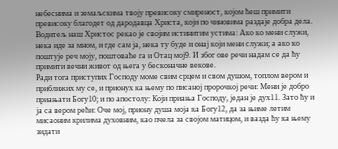небеснима и земаљскима твоју превисоку смиреност, којом ћеш примити превисоку благодет од дародавца Христа, који по чиновима раздаје добра дела. Водитељ наш Христос рекао је својим истинитим устима: Ако ко мени служи, нека иде за мном, и где сам ја, нека ту буде и онај који мени служи; а ако ко поштује реч моју, поштоваће га и Отац мој9. И због ове речи надам се да ћу примити вечни живот од њега у бесконачне векове.
Ради тога приступих Господу моме свим срцем и свом душом, топлом вером и приближих му се, и прионух ка њему по писаној пророчкој речи: Мени је добро приањати Богу10; и по апостолу: Који приања Господу, један је дух11. Зато ћу и ја са вером рећи: Оче мој, приону душа моја ка Богу12, да за њиме летим мисаоним крилима духовним, као пчела за својом матицом, и вазда ћу ка њему зидати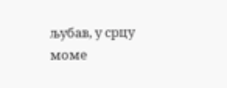љубав, у срцу моме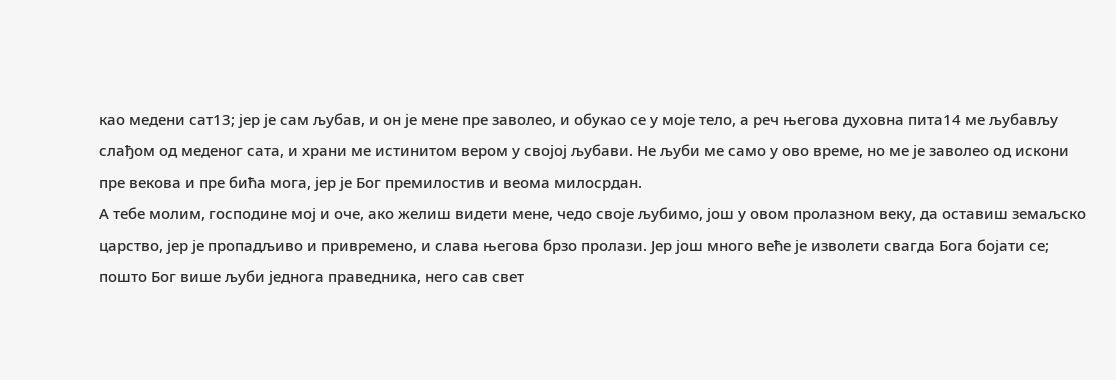као медени сат13; јер је сам љубав, и он је мене пре заволео, и обукао се у моје тело, а реч његова духовна пита14 ме љубављу слађом од меденог сата, и храни ме истинитом вером у својој љубави. Не љуби ме само у ово време, но ме је заволео од искони пре векова и пре бића мога, јер је Бог премилостив и веома милосрдан.
А тебе молим, господине мој и оче, ако желиш видети мене, чедо своје љубимо, још у овом пролазном веку, да оставиш земаљско царство, јер је пропадљиво и привремено, и слава његова брзо пролази. Јер још много веће је изволети свагда Бога бојати се; пошто Бог више љуби једнога праведника, него сав свет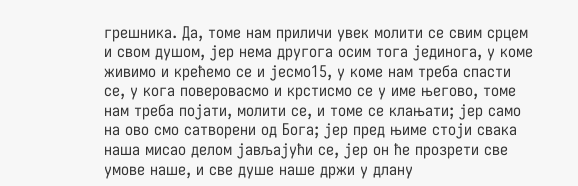грешника. Да, томе нам приличи увек молити се свим срцем и свом душом, јер нема другога осим тога јединога, у коме живимо и крећемо се и јесмо15, у коме нам треба спасти се, у кога поверовасмо и крстисмо се у име његово, томе нам треба појати, молити се, и томе се клањати; јер само на ово смо сатворени од Бога; јер пред њиме стоји свака наша мисао делом јављајући се, јер он ће прозрети све умове наше, и све душе наше држи у длану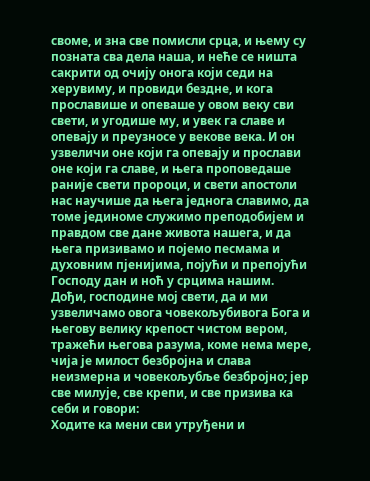своме, и зна све помисли срца, и њему су позната сва дела наша, и неће се ништа сакрити од очију онога који седи на херувиму, и провиди бездне, и кога прославише и опеваше у овом веку сви свети, и угодише му, и увек га славе и опевају и преузносе у векове века. И он узвеличи оне који га опевају и прослави оне који га славе, и њега проповедаше раније свети пророци, и свети апостоли нас научише да њега једнога славимо, да томе јединоме служимо преподобијем и правдом све дане живота нашега, и да њега призивамо и појемо песмама и духовним пјенијима, појући и препојући Господу дан и ноћ у срцима нашим.
Дођи, господине мој свети, да и ми узвеличамо овога човекољубивога Бога и његову велику крепост чистом вером, тражећи његова разума, коме нема мере, чија је милост безбројна и слава неизмерна и човекољубље безбројно; јер све милује, све крепи, и све призива ка себи и говори:
Ходите ка мени сви утруђени и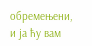обремењени, и ја ћу вам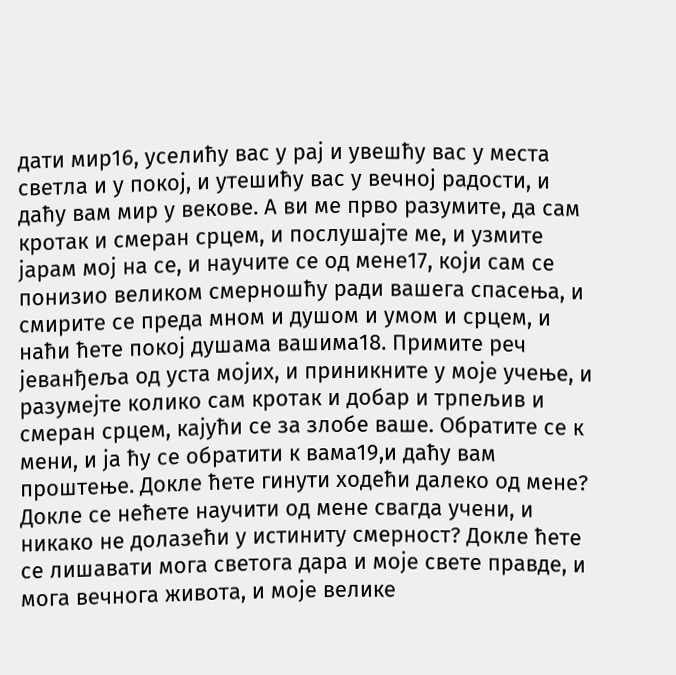дати мир16, уселићу вас у рај и увешћу вас у места светла и у покој, и утешићу вас у вечној радости, и даћу вам мир у векове. А ви ме прво разумите, да сам кротак и смеран срцем, и послушајте ме, и узмите јарам мој на се, и научите се од мене17, који сам се понизио великом смерношћу ради вашега спасења, и смирите се преда мном и душом и умом и срцем, и наћи ћете покој душама вашима18. Примите реч јеванђеља од уста мојих, и приникните у моје учење, и разумејте колико сам кротак и добар и трпељив и смеран срцем, кајући се за злобе ваше. Обратите се к мени, и ја ћу се обратити к вама19,и даћу вам проштење. Докле ћете гинути ходећи далеко од мене? Докле се нећете научити од мене свагда учени, и никако не долазећи у истиниту смерност? Докле ћете се лишавати мога светога дара и моје свете правде, и мога вечнога живота, и моје велике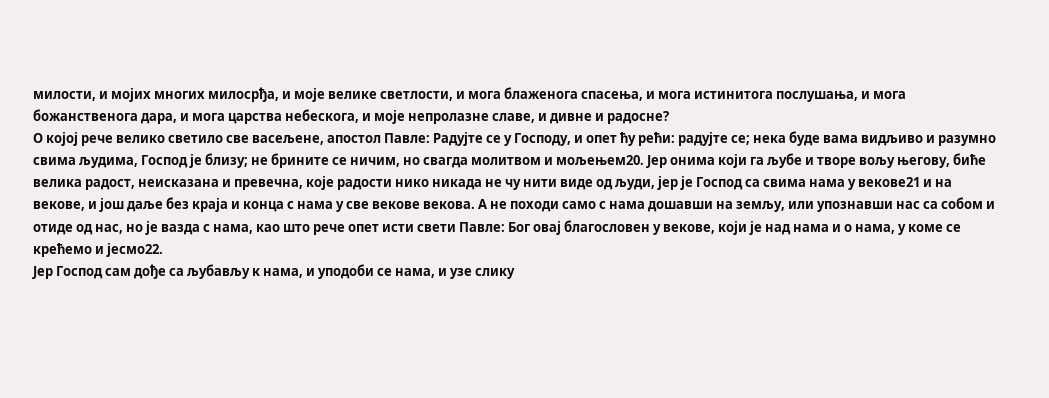милости, и мојих многих милосрђа, и моје велике светлости, и мога блаженога спасења, и мога истинитога послушања, и мога божанственога дара, и мога царства небескога, и моје непролазне славе, и дивне и радосне?
О којој рече велико светило све васељене, апостол Павле: Радујте се у Господу, и опет ћу рећи: радујте се; нека буде вама видљиво и разумно свима људима, Господ је близу; не брините се ничим, но свагда молитвом и мољењем20. Јер онима који га љубе и творе вољу његову, биће велика радост, неисказана и превечна, које радости нико никада не чу нити виде од људи, јер је Господ са свима нама у векове21 и на векове, и још даље без краја и конца с нама у све векове векова. А не походи само с нама дошавши на земљу, или упознавши нас са собом и отиде од нас, но је вазда с нама, као што рече опет исти свети Павле: Бог овај благословен у векове, који је над нама и о нама, у коме се крећемо и јесмо22.
Јер Господ сам дође са љубављу к нама, и уподоби се нама, и узе слику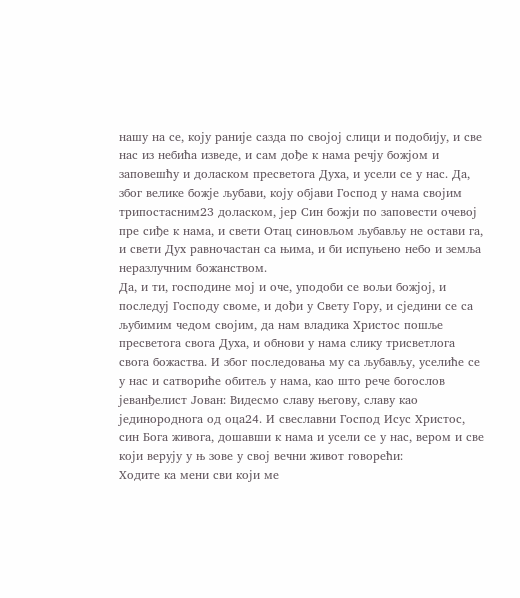нашу на се, коју раније сазда по својој слици и подобију, и све нас из небића изведе, и сам дође к нама речју божјом и заповешћу и доласком пресветога Духа, и усели се у нас. Да, због велике божје љубави, коју објави Господ у нама својим трипостасним23 доласком, јер Син божји по заповести очевој пре сиђе к нама, и свети Отац синовљом љубављу не остави га, и свети Дух равночастан са њима, и би испуњено небо и земља неразлучним божанством.
Да, и ти, господине мој и оче, уподоби се вољи божјој, и последуј Господу своме, и дођи у Свету Гору, и сједини се са љубимим чедом својим, да нам владика Христос пошље пресветога свога Духа, и обнови у нама слику трисветлога свога божаства. И због последовања му са љубављу, уселиће се у нас и сатвориће обитељ у нама, као што рече богослов јеванђелист Јован: Видесмо славу његову, славу као јединороднога од оца24. И свеславни Господ Исус Христос, син Бога живога, дошавши к нама и усели се у нас, вером и све који верују у њ зове у свој вечни живот говорећи:
Ходите ка мени сви који ме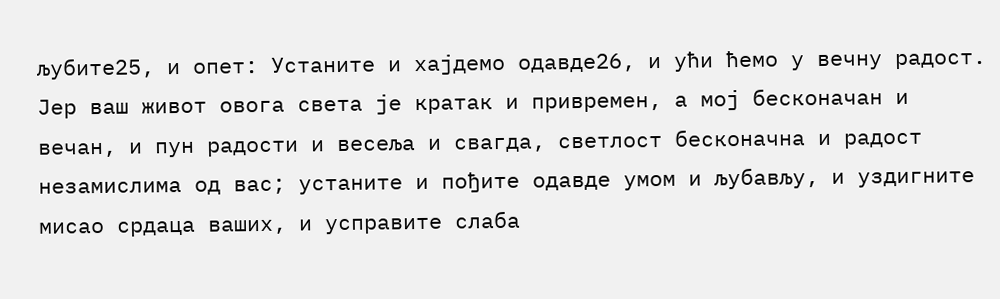љубите25, и опет: Устаните и хајдемо одавде26, и ући ћемо у вечну радост. Јер ваш живот овога света је кратак и привремен, а мој бесконачан и вечан, и пун радости и весеља и свагда, светлост бесконачна и радост незамислима од вас; устаните и пођите одавде умом и љубављу, и уздигните мисао срдаца ваших, и усправите слаба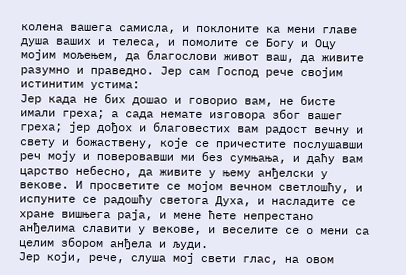колена вашега самисла, и поклоните ка мени главе душа ваших и телеса, и помолите се Богу и Оцу мојим мољењем, да благослови живот ваш, да живите разумно и праведно. Јер сам Господ рече својим истинитим устима:
Јер када не бих дошао и говорио вам, не бисте имали греха; а сада немате изговора због вашег греха; јер дођох и благовестих вам радост вечну и свету и божаствену, које се причестите послушавши реч моју и поверовавши ми без сумњања, и даћу вам царство небесно, да живите у њему анђелски у векове. И просветите се мојом вечном светлошћу, и испуните се радошћу светога Духа, и насладите се хране вишњега раја, и мене ћете непрестано анђелима славити у векове, и веселите се о мени са целим збором анђела и људи.
Јер који, рече, слуша мој свети глас, на овом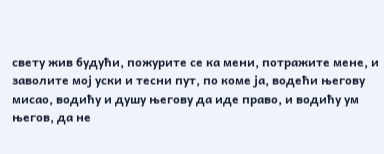свету жив будући, пожурите се ка мени, потражите мене, и заволите мој уски и тесни пут, по коме ја, водећи његову мисао, водићу и душу његову да иде право, и водићу ум његов, да не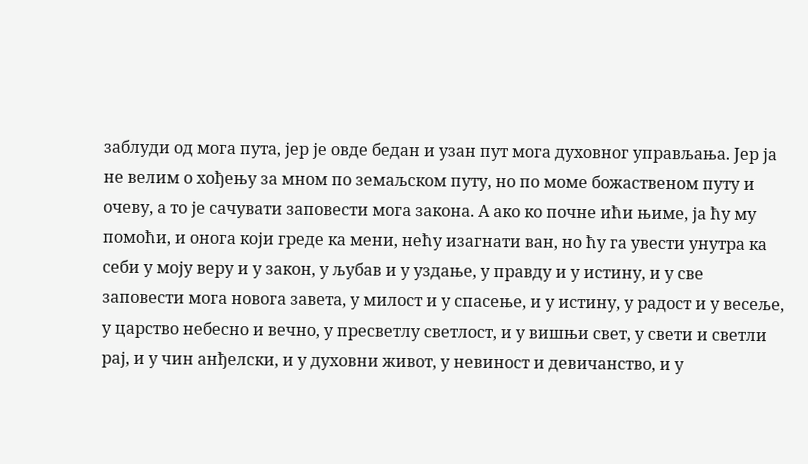заблуди од мога пута, јер је овде бедан и узан пут мога духовног управљања. Јер ја не велим о хођењу за мном по земаљском путу, но по моме божаственом путу и очеву, а то је сачувати заповести мога закона. А ако ко почне ићи њиме, ја ћу му помоћи, и онога који греде ка мени, нећу изагнати ван, но ћу га увести унутра ка себи у моју веру и у закон, у љубав и у уздање, у правду и у истину, и у све заповести мога новога завета, у милост и у спасење, и у истину, у радост и у весеље, у царство небесно и вечно, у пресветлу светлост, и у вишњи свет, у свети и светли рај, и у чин анђелски, и у духовни живот, у невиност и девичанство, и у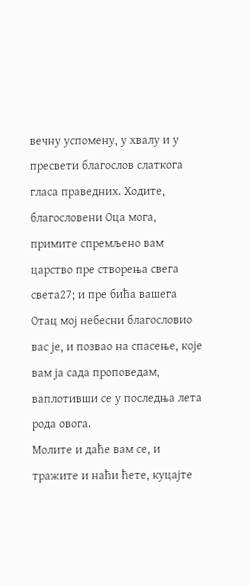вечну успомену, у хвалу и у пресвети благослов слаткога гласа праведних. Ходите, благословени Оца мога, примите спремљено вам царство пре створења свега света27; и пре бића вашега Отац мој небесни благословио вас је, и позвао на спасење, које вам ја сада проповедам, ваплотивши се у последња лета рода овога.
Молите и даће вам се, и тражите и наћи ћете, куцајте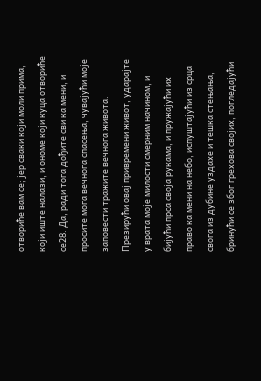отвориће вам се; јер сваки који моли прима, који иште налази, и ономе који куца отвориће се28. Да, ради тога дођите сви ка мени, и просите мога вечнога спасења, чувајући моје заповести тражите вечнога живота. Презирући овај привремени живот, ударајте у врата моје милости смерним начином, и бијући прса своја рукама, и пружајући их право ка мени на небо, испуштајући из срца свога из дубине уздахе и тешка стењања, бринући се због грехова својих, погледајући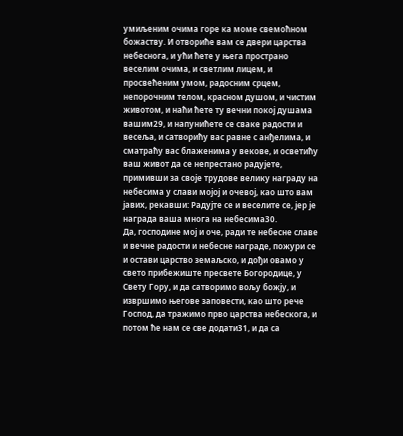умиљеним очима горе ка моме свемоћном божаству. И отвориће вам се двери царства небеснога, и ући ћете у њега пространо веселим очима, и светлим лицем, и просвећеним умом, радосним срцем, непорочним телом, красном душом, и чистим животом, и наћи ћете ту вечни покој душама вашим29, и напунићете се сваке радости и весеља, и сатворићу вас равне с анђелима, и сматраћу вас блаженима у векове, и осветићу ваш живот да се непрестано радујете, примивши за своје трудове велику награду на небесима у слави мојој и очевој, као што вам јавих, рекавши: Радујте се и веселите се, јер је награда ваша многа на небесима30.
Да, господине мој и оче, ради те небесне славе и вечне радости и небесне награде, пожури се и остави царство земаљско, и дођи овамо у свето прибежиште пресвете Богородице, у Свету Гору, и да сатворимо вољу божју, и извршимо његове заповести, као што рече Господ, да тражимо прво царства небескога, и потом ће нам се све додати31, и да са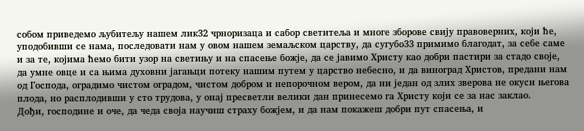собом приведемо љубитељу нашем лик32 чрноризаца и сабор светитеља и многе зборове свију правоверних, који ће, уподобивши се нама, последовати нам у овом нашем земаљском царству, да сугубо33 примимо благодат, за себе саме и за те, којима ћемо бити узор на светињу и на спасење божје, да се јавимо Христу као добри пастири за стадо своје, да умне овце и са њима духовни јагањци потеку нашим путем у царство небесно, и да виноград Христов, предани нам од Господа, оградимо чистом оградом, чистом добром и непорочном вером, да ни један од злих зверова не окуси његова плода, но расплодивши у сто трудова, у онај пресветли велики дан принесемо га Христу који се за нас заклао.
Дођи, господине и оче, да чеда своја научиш страху божјем, и да нам покажеш добри пут спасења, и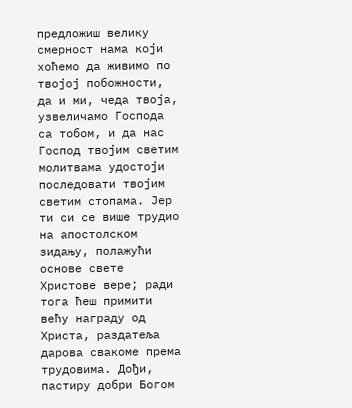предложиш велику смерност нама који хоћемо да живимо по твојој побожности, да и ми, чеда твоја, узвеличамо Господа са тобом, и да нас Господ твојим светим молитвама удостоји последовати твојим светим стопама. Јер ти си се више трудио на апостолском зидању, полажући основе свете Христове вере; ради тога ћеш примити већу награду од Христа, раздатеља дарова свакоме према трудовима. Дођи, пастиру добри Богом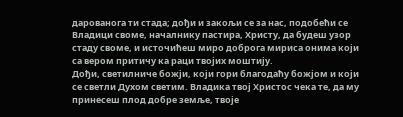дарованога ти стада; дођи и закољи се за нас, подобећи се Владици своме, началнику пастира, Христу, да будеш узор стаду своме, и источићеш миро доброга мириса онима који са вером притичу ка раци твојих моштију.
Дођи, светилниче божји, који гори благодаћу божјом и који се светли Духом светим. Владика твој Христос чека те, да му принесеш плод добре земље, твоје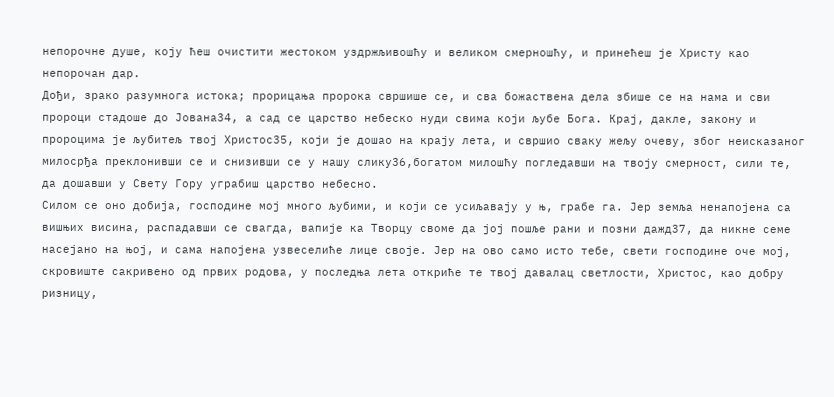непорочне душе, коју ћеш очистити жестоком уздржљивошћу и великом смерношћу, и принећеш је Христу као непорочан дар.
Дођи, зрако разумнога истока; прорицања пророка свршише се, и сва божаствена дела збише се на нама и сви пророци стадоше до Јована34, а сад се царство небеско нуди свима који љубе Бога. Крај, дакле, закону и пророцима је љубитељ твој Христос35, који је дошао на крају лета, и свршио сваку жељу очеву, због неисказаног милосрђа преклонивши се и снизивши се у нашу слику36,богатом милошћу погледавши на твоју смерност, сили те, да дошавши у Свету Гору уграбиш царство небесно.
Силом се оно добија, господине мој много љубими, и који се усиљавају у њ, грабе га. Јер земља ненапојена са вишњих висина, распадавши се свагда, вапије ка Творцу своме да јој пошље рани и позни дажд37, да никне семе насејано на њој, и сама напојена узвеселиће лице своје. Јер на ово само исто тебе, свети господине оче мој, скровиште сакривено од првих родова, у последња лета откриће те твој давалац светлости, Христос, као добру ризницу,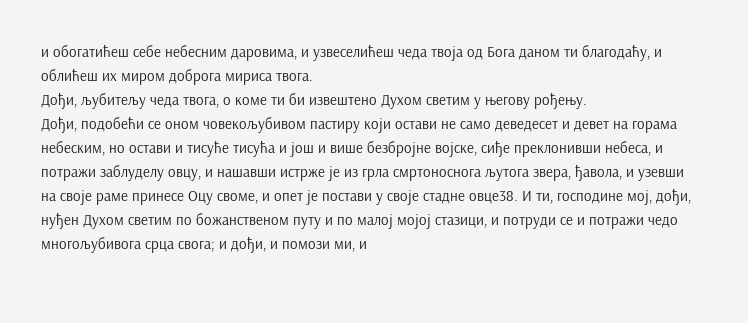и обогатићеш себе небесним даровима, и узвеселићеш чеда твоја од Бога даном ти благодаћу, и облићеш их миром доброга мириса твога.
Дођи, љубитељу чеда твога, о коме ти би извештено Духом светим у његову рођењу.
Дођи, подобећи се оном човекољубивом пастиру који остави не само деведесет и девет на горама небеским, но остави и тисуће тисућа и још и више безбројне војске, сиђе преклонивши небеса, и потражи заблуделу овцу, и нашавши истрже је из грла смртоноснога љутога звера, ђавола, и узевши на своје раме принесе Оцу своме, и опет је постави у своје стадне овце38. И ти, господине мој, дођи, нуђен Духом светим по божанственом путу и по малој мојој стазици, и потруди се и потражи чедо многољубивога срца свога; и дођи, и помози ми, и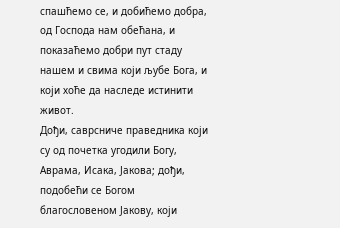спашћемо се, и добићемо добра, од Господа нам обећана, и показаћемо добри пут стаду нашем и свима који љубе Бога, и који хоће да наследе истинити живот.
Дођи, саврсниче праведника који су од почетка угодили Богу, Аврама, Исака, Јакова; дођи, подобећи се Богом благословеном Јакову, који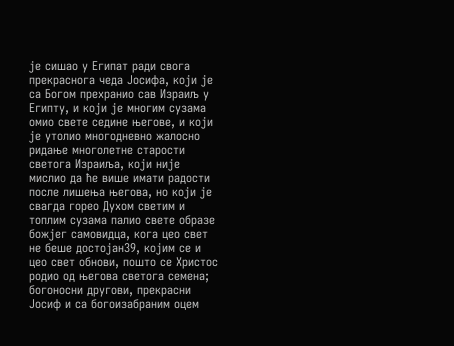је сишао у Египат ради свога прекраснога чеда Јосифа, који је са Богом прехранио сав Израиљ у Египту, и који је многим сузама омио свете седине његове, и који је утолио многодневно жалосно ридање многолетне старости светога Израиља, који није мислио да ће више имати радости после лишења његова, но који је свагда горео Духом светим и топлим сузама палио свете образе божјег самовидца, кога цео свет не беше достојан39, којим се и цео свет обнови, пошто се Христос родио од његова светога семена; богоносни другови, прекрасни Јосиф и са богоизабраним оцем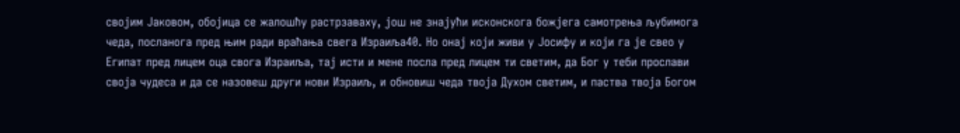својим Јаковом, обојица се жалошћу растрзаваху, још не знајући исконскога божјега самотрења љубимога чеда, посланога пред њим ради враћања свега Израиља40. Но онај који живи у Јосифу и који га је свео у Египат пред лицем оца свога Израиља, тај исти и мене посла пред лицем ти светим, да Бог у теби прослави своја чудеса и да се назовеш други нови Израиљ, и обновиш чеда твоја Духом светим, и паства твоја Богом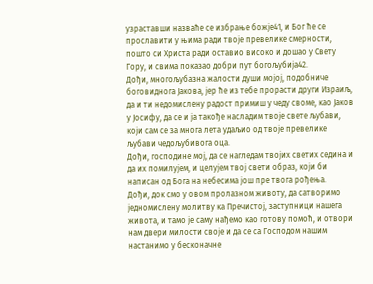узраставши назваће се избрање божје41, и Бог ће се прославити у њима ради твоје превелике смерности, пошто си Христа ради оставио високо и дошао у Свету Гору, и свима показао добри пут богољубија42.
Дођи, многољубазна жалости души мојој, подобниче боговиднога Јакова, јер ће из тебе прорасти други Израиљ, да и ти недомислену радост примиш у чеду своме, као Јаков у Јосифу, да се и ја такође насладим твоје свете љубави, који сам се за многа лета удаљио од твоје превелике љубави чедољубивога оца.
Дођи, господине мој, да се нагледам твојих светих седина и да их помилујем, и целујем твој свети образ, који би написан од Бога на небесима још пре твога рођења.
Дођи, док смо у овом пролазном животу, да сатворимо једномислену молитву ка Пречистој, заступници нашега живота, и тамо је саму нађемо као готову помоћ, и отвори нам двери милости своје и да се са Господом нашим настанимо у бесконачне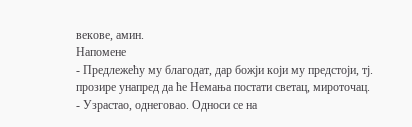векове, амин.
Напомене
- Предлежећу му благодат, дар божји који му предстоји, тј. прозире унапред да ће Немања постати светац, мироточац.
- Узрастао, однеговао. Односи се на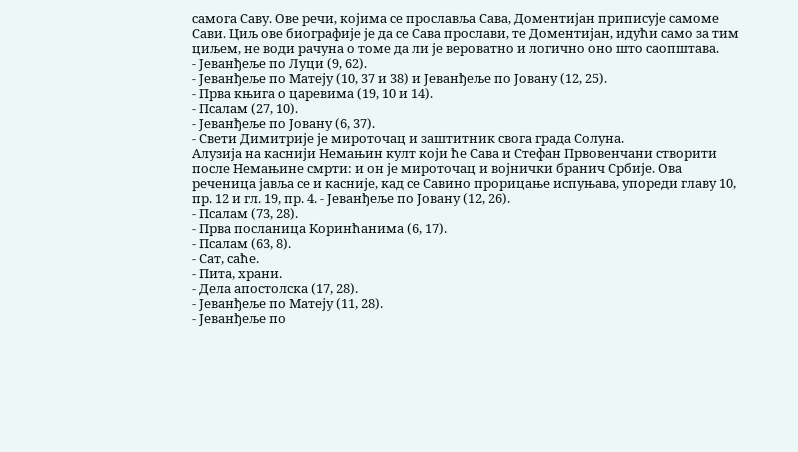самога Саву. Ове речи, којима се прославља Сава, Доментијан приписује самоме Сави. Циљ ове биографије је да се Сава прослави, те Доментијан, идући само за тим циљем, не води рачуна о томе да ли је вероватно и логично оно што саопштава.
- Јеванђеље по Луци (9, 62).
- Јеванђеље по Матеју (10, 37 и 38) и Јеванђеље по Јовану (12, 25).
- Прва књига о царевима (19, 10 и 14).
- Псалам (27, 10).
- Јеванђеље по Јовану (6, 37).
- Свети Димитрије је мироточац и заштитник свога града Солуна.
Алузија на каснији Немањин култ који ће Сава и Стефан Првовенчани створити после Немањине смрти: и он је мироточац и војнички бранич Србије. Ова реченица јавља се и касније, кад се Савино прорицање испуњава, упореди главу 10, пр. 12 и гл. 19, пр. 4. - Јеванђеље по Јовану (12, 26).
- Псалам (73, 28).
- Прва посланица Коринћанима (6, 17).
- Псалам (63, 8).
- Сат, саће.
- Пита, храни.
- Дела апостолска (17, 28).
- Јеванђеље по Матеју (11, 28).
- Јеванђеље по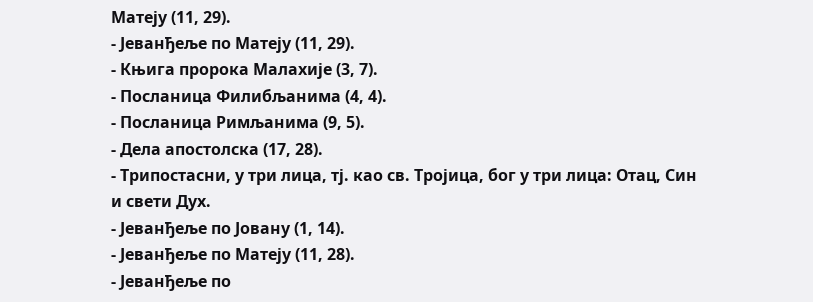Матеју (11, 29).
- Јеванђеље по Матеју (11, 29).
- Књига пророка Малахије (3, 7).
- Посланица Филибљанима (4, 4).
- Посланица Римљанима (9, 5).
- Дела апостолска (17, 28).
- Трипостасни, у три лица, тј. као св. Тројица, бог у три лица: Отац, Син и свети Дух.
- Јеванђеље по Јовану (1, 14).
- Јеванђеље по Матеју (11, 28).
- Јеванђеље по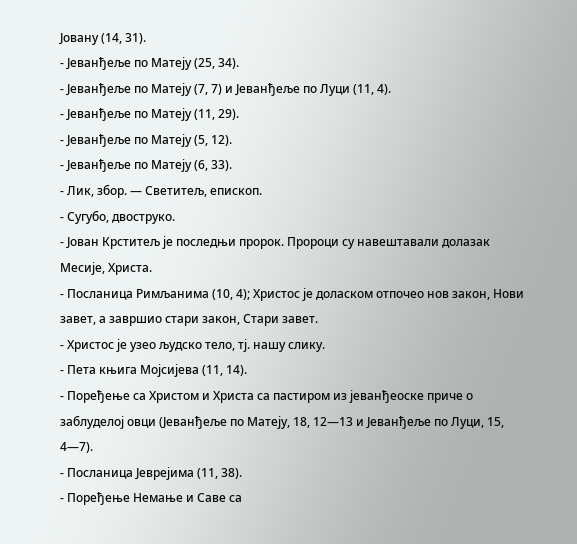Јовану (14, 31).
- Јеванђеље по Матеју (25, 34).
- Јеванђеље по Матеју (7, 7) и Јеванђеље по Луци (11, 4).
- Јеванђеље по Матеју (11, 29).
- Јеванђеље по Матеју (5, 12).
- Јеванђеље по Матеју (6, 33).
- Лик, збор. — Светитељ, епископ.
- Сугубо, двоструко.
- Јован Крститељ је последњи пророк. Пророци су навештавали долазак Месије, Христа.
- Посланица Римљанима (10, 4); Христос је доласком отпочео нов закон, Нови завет, а завршио стари закон, Стари завет.
- Христос је узео људско тело, тј. нашу слику.
- Пета књига Мојсијева (11, 14).
- Поређење са Христом и Христа са пастиром из јеванђеоске приче о заблуделој овци (Јеванђеље по Матеју, 18, 12—13 и Јеванђеље по Луци, 15, 4—7).
- Посланица Јеврејима (11, 38).
- Поређење Немање и Саве са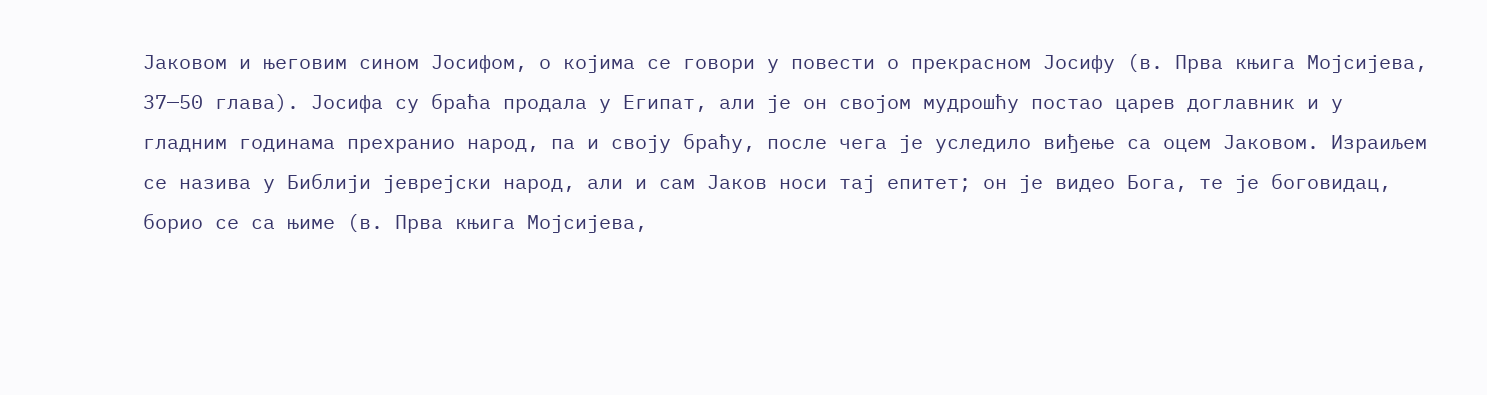Јаковом и његовим сином Јосифом, о којима се говори у повести о прекрасном Јосифу (в. Прва књига Мојсијева, 37—50 глава). Јосифа су браћа продала у Египат, али је он својом мудрошћу постао царев доглавник и у гладним годинама прехранио народ, па и своју браћу, после чега је уследило виђење са оцем Јаковом. Израиљем се назива у Библији јеврејски народ, али и сам Јаков носи тај епитет; он је видео Бога, те је боговидац, борио се са њиме (в. Прва књига Мојсијева,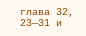глава 32, 23—31 и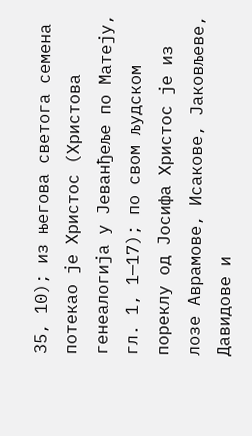35, 10); из његова светога семена потекао је Христос (Христова генеалогија у Јеванђеље по Матеју, гл. 1, 1—17); по свом људском пореклу од Јосифа Христос је из лозе Аврамове, Исакове, Јаковљеве, Давидове и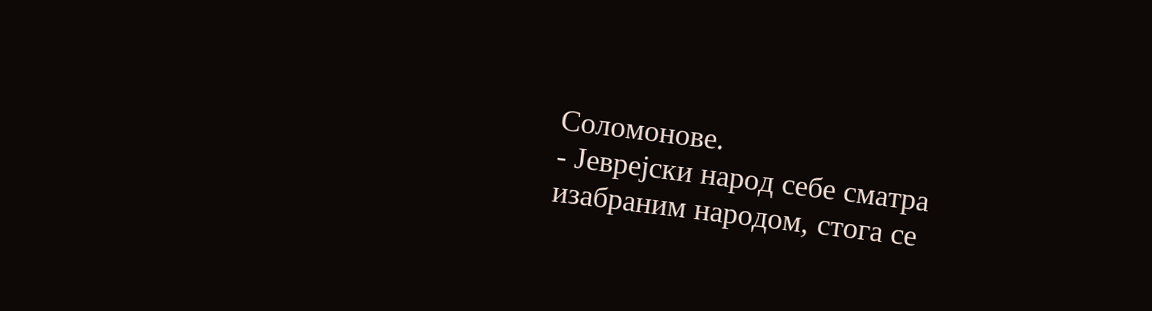Соломонове.
- Јеврејски народ себе сматра изабраним народом, стога се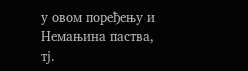у овом поређењу и Немањина паства, тј.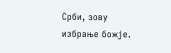Срби, зову избрање божје.